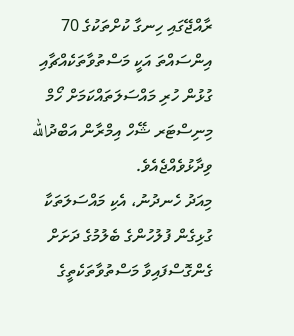ރާއްޖޭގައި ހިނގާ ކުށްތަކުގެ 70 އިންސައްތަ އަކީ މަސްތުވާތަކެއްޗާއި ގުޅުން ހުރި މައްސަލަތައްކަމަށް ހޯމް މިނިސްޓަރ ޝޭހް އިމްރާން އަބްދުالله ވިދާޅުވެއްޖެއެވެ.
މިއަދު ހެނދުނު، އެކި މައްސަލަތަކާ ގުޅިގެން ފުލުހުންގެ ބެލުމުގެ ދަށަށް ގެންގޮސްފައިވާ މަސްތުވާތަކެތީގެ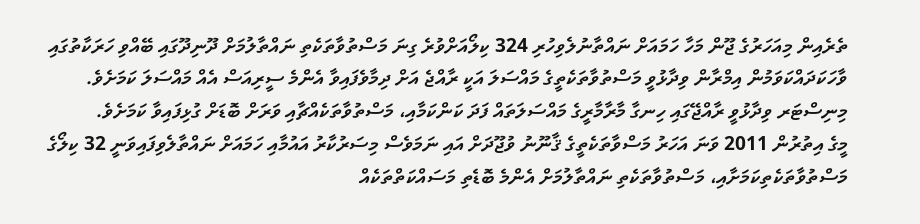ތެރެއިން މިއަހަރުގެ ޖޫން މަހާ ހަމައަށް ނައްތާނުލެވިހުރި 324 ކިލޯއަށްވުރެ ގިނަ މަސްތުވާތަކެތި ނައްތާލުމަށް ދޫނިދޫގައި ބޭއްވި ހަރަކާތުގައި ވާހަކަދައްކަވަމުން އިމްރާން ވިދާޅުވީ މަސްތުވާތަކެތީގެ މައްސަލަ އަކީ ރާއްޖެ އަށް ދިމާވެފައިވާ އެންމެ ސީރިއަސް އެއް މައްސަލަ ކަމަށެވެ.
މިނިސްޓަރ ވިދާޅުވީ ރާއްޖޭގައި ހިނގާ މާރާމާރީގެ މައްސަލަތައް ފަދަ ކަންކަމާއި، މަސްތުވާތަކެއްޗާއި ވަރަށް ބޮޑަށް ގުޅިފައިވާ ކަމަށެވެ.
މީގެ އިތުރުން 2011 ވަނަ އަހަރު މަސްވާތަކެތީގެ ޤާނޫނު ވުޖޫދަށް އައި ނަމަވެސް މިސަރުކާރު އައުމާއި ހަމައަށް ނައްތާލެވިފައިވަނީ 32 ކިލޯގެ މަސްތުވާތަކެތިކަމަށާއި، މަސްތުވާތަކެތި ނައްތާލުމަށް އެންމެ ބޮޑެތި މަސައްކަތްތަކެއް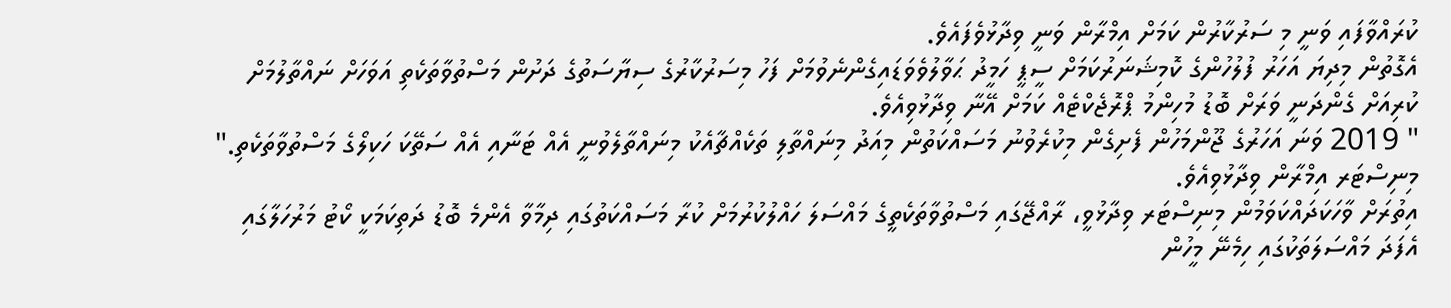ކުރައްވާފައި ވަނީ މި ސަރުކާރުން ކަމަށް އިމްރާން ވަނީ ވިދާޅުވެފައެވެ.
އެގޮތުން މިދިޔަ އަހަރު ފުލުހުންގެ ކޮމިޝަނަރުކަމަށް ސީޕީ ހަމީދު ޙަވާލުވެވަޑައިގެންނެވުމަށް ފަހު މިސަރުކާރުގެ ސިޔާސަތުގެ ދަށުން މަސްތުވާތަކެތި އަވަހަށް ނައްތާލުމަށް ކުރިއަށް ގެންދަނީ ވަރަށް ބޮޑު މުހިންމު ޕްރޮޖެކްޓެއް ކަމަށް އޭނާ ވިދާޅުވިއެވެ.
" 2019 ވަނަ އަހަރުގެ ޖޫންމަހުން ފެށިގެން މިކުރެވުނު މަސައްކަތުން މިއަދު މިނައްތާލި ތަކެއްޗާއެކު މިނައްތާލެވުނީ އެއް ޓަނާއި އެއް ސަތޭކަ ހަކިލޯގެ މަސްތުވާތަކެތި." މިނިސްޓަރ އިމްރާން ވިދާޅުވިއެވެ.
އިތުރަށް ވާހަކަދައްކަވަމުން މިނިސްޓަރ ވިދާޅުވީ، ރާއްޖޭގައި މަސްތުވާތަކެތީގެ މައްސަލަ ހައްލުކުރުމަށް ކުރާ މަސައްކަތުގައި ދިމާވާ އެންމެ ބޮޑު ދަތިކަމަކީ ކޯޓު މަރުހަލާގައި އެފަދަ މައްސަލަތަކުގައި ހިމެނޭ މީހުން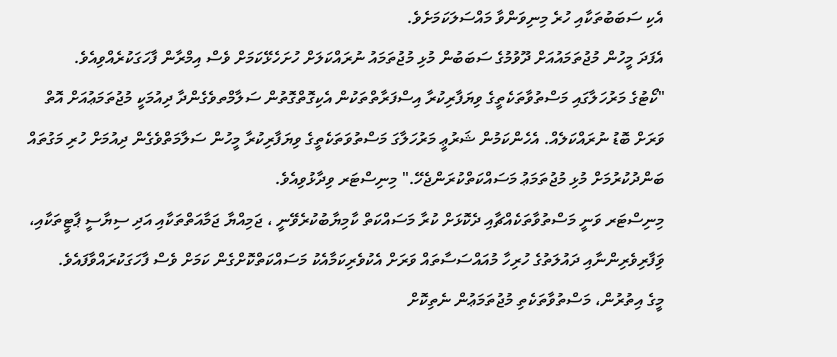އެކި ސަބަބުތަކާއި ހުރެ މިނިވަންވާ މައްސަލަކަމަށެވެ.
އެފަދަ މީހުން މުޖުތަމައުއަށް ދޫވުމުގެ ސަބަބުން މުޅި މުޖުތަމައު ނުރައްކަލަށް ހުށަހެޅޭކަމަށް ވެސް އިމްރާން ފާހަގަކުރެއްވިއެވެ.
"ކޯޓުގެ މަރުހަލާގައި މަސްތުވާތަކެތީގެ ވިޔަފާރިކުރާ އިސްފަރާތްތަކުން އެކިގޮތްގޮތުން ސަލާމްތވެގެންދާ ދިއުމަކީ މުޖުތަމަޢުއަށް އޮތް ވަރަށް ބޮޑު ނުރައްކަލެއް. އެހެންކަމުން ޝަރުޢީ މަރުހަލާގަ މަސްތުވަތަކެތީގެ ވިޔަފާރިކުރާ މީހުން ސަލާމަތްވެގެން ދިއުމަށް ހުރި މަގުތައް ބަންދުކުރުމަށް މުޅި މުޖުތަމަޢު މަސައްކަތްކުރަންޖެހޭ." މިނިސްޓަރ ވިދާޅުވިއެވެ.
މިނިސްޓަރ ވަނީ މަސްތުވާތަކެއްޗާއި ދެކޮޅަށް ކުރާ މަސައްކަތް ކާމިޔާބުކުރެވޭނީ ، ޖަމިއްޔާ ޖަމާއަތްތަކާއި އަދި ސިޔާސީ ޕާޓީތަކާއި، ވިަފާރިވެރިންނާއި ދައުލަތުގެ ހުރިހާ މުއައްސަސާތައް ވަރަށް އެކުވެރިކަމާއެކު މަސައްކަތްކޮށްގެން ކަމަށް ވެސް ފާހަގަކުރައްވާފައެވެ.
މީގެ އިތުރުން، މަސްތުވާތަކެތި މުޖުތަމަޢުން ނެތިކޮށް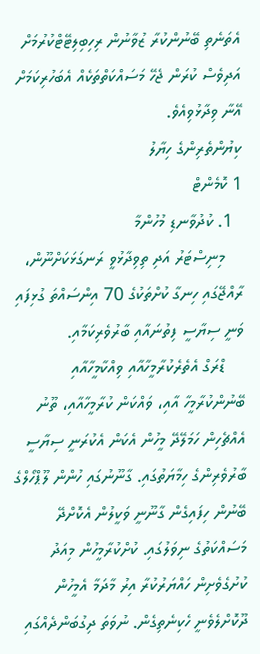އެތަނެތި ބޭނުންކުރާ ޒުވާނުން ރިހިބިލިޓޭޓްކުރުމަށް އަދިވެސް ކުރަން ޖެހޭ މަސައްކަތްތަކެއް އެބަހުރިކަމަށް އޭނާ ވިދާޅުވިއެވެ.
ކިޔުންތެރިންގެ ހިޔާލު
1 ކޮމެންޓް
  1. ކުދުވާނޑި މުހުންމާ
    މިނިސްޓަރު އަދި ތިވިދާޅުވީ ރަނގަޅަކަށްނޫން، ރާއްޖޭގައި ހިނގާ ކުށްތަކުގެ 70 އިންސައްތަ ގުޅިފައި ވަނީ ސިޔާސީ ފިތުނައާއި ބާރުވެރިކަމާއި.
    ޑްރަގް އެތެރެކުރާމީހާއާއި ވިއްކާމީހާއާއި ބޭނުންކުރާމީހާ އާއި، ވައްކަން ކުރާމީހާއާއި، ތޫނު އެއްޗެހިން ހަމަލޭދޭ މީހުން އެކަން އެކުރަނީ ސިޔާސީ ބާރުވެރިންގެ ހިމާޔަތުގައި. ގާނޫނުގައި ހުންން ލޫޕްހޯލްގެ ބޭނުން ހިފައިގެން ގާނޫނީ ވަކީލުން އެކޮށްދޭ މަސައްކަތުގެ ނިވަލުގައި. ކުށްކުރާމީހުން މިއަދު ކުށުގެވެށިން ހައްޔަރުކުރާ އިރު މާދަމާ އެމީހުން ދޫކޮށްލެވެނީ ހެކިނެތިގެން. ނުވަތަ ދިގުބަންދެއްގައި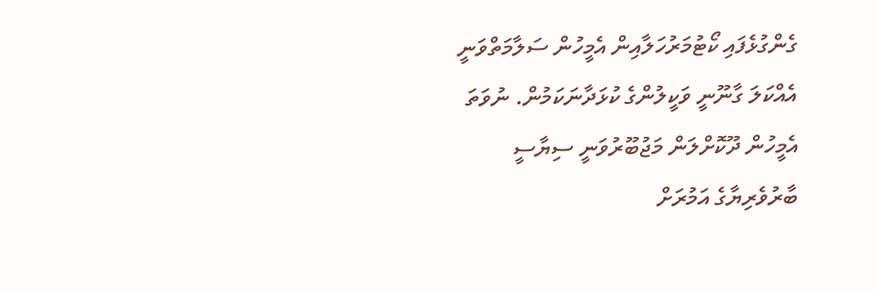ގެންގުޅެފައި ކޯޓުމަރުހަލާއިން އެމީހުން ސަލާމަތްވަނީ އެއްކަލަ ގާނޫނީ ވަކީލުންގެ ކުޅަދާނަކަމުން. ނުވަތަ އެމީހުން ދޫކޮށްލަން މަޖުބޫރުވަނީ ސިޔާސީ ބާރުވެރިޔާގެ އަމުރަށް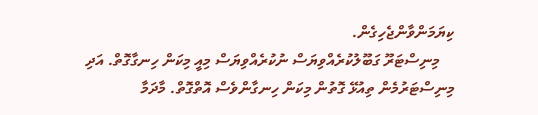ކިޔަމަންވާންޖެހިގެން.
    މިނިސްޓަރޫ ގަބޫލުކުރެއްވިޔަސް ނުކުރެއްވިޔަސް މިއީ މިކަން ހިނގާގޮތް. އަދި މިނިސްޓަރުމެން ތިއުޅޭ ގޮތުން މިކަން ހިނގާންވެސް އޮތްގޮތް. މާދަމާ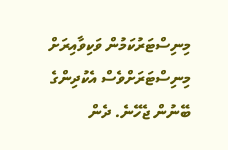މިނިސްޓަރުކަމުން ވަކިވާއިރަށް މިނިސްޓަރަށްވެސް އެކުދިންގެ ބޭނުން ޖެހޭނެ. ދެން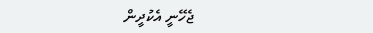ޖެހޭނީ އެކުދީން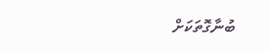ބުނާގޮތަކަށް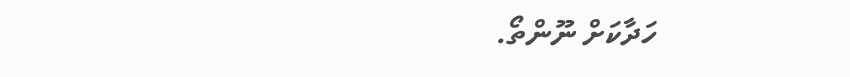ހަދާކަށް ނޫންތޯ.